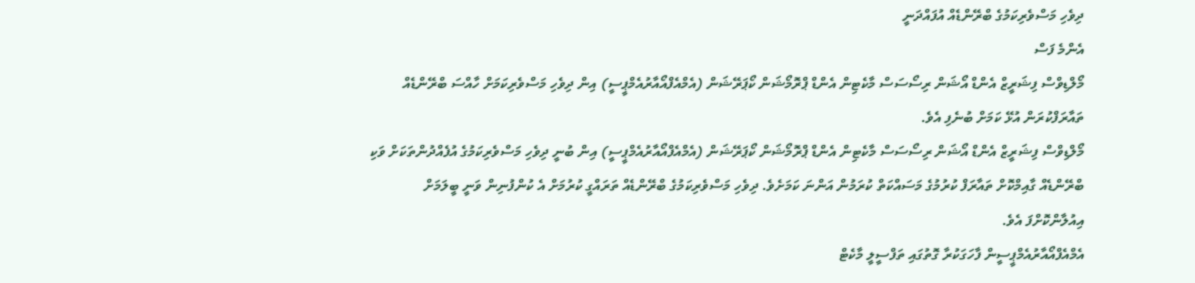ދިވެހި މަސްވެރިކަމުގެ ބްރޭންޑެއް އުފައްދަނީ
އެންމެ ފަސް
މޯލްޑިވްސް ފިޝަރީޒް އެންޑް އޯޝަން ރިސޯސަސް މާކެޓިން އެންޑް ޕްރޮމޯޝަން ކޯޕަރޭޝަން (އެމްއެފްއޯއާރުއެމްޕީސީ) އިން ދިވެހި މަސްވެރިކަމަށް ހާއްސަ ބްރޭންޑެއް ތައާރަފްކުރަން އުޅޭ ކަމަށް ބުނެފި އެވެ.
މޯލްޑިވްސް ފިޝަރީޒް އެންޑް އޯޝަން ރިސޯސަސް މާކެޓިން އެންޑް ޕްރޮމޯޝަން ކޯޕަރޭޝަން (އެމްއެފްއޯއާރުއެމްޕީސީ) އިން ބުނީ ދިވެހި މަސްވެރިކަމުގެ އުފެއްދުންތަކަށް ވަކި ބްރޭންޑެއް ގާއިމްކޮށް ތައާރަފް ކުރުމުގެ މަސައްކަތް ކުރަމުން އަންނަ ކަމަށެވެ. ދިވެހި މަސްވެރިކަމުގެ ބްރޭންޑެއް ތަރައްގީ ކުރުމަށް އެ ކުންފުނިން ވަނީ ބީލަމަށް އިއުލާންކޮށްފަ އެވެ.
އެމްއެފްއޯއާރުއެމްޕީސީން ފާހަގަކުރާ ގޮތުގައި ތަފްސީލީ މާކެޓް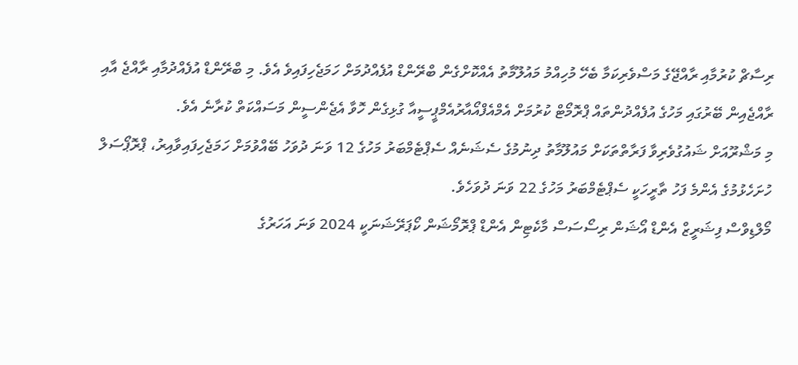ރިސާޗް ކުރުމާއި ރާއްޖޭގެ މަސްވެރިކަމާ ބެހޭ މުހިއްމު މައުލޫމާތު އެއްކޮށްގެން ބްރޭންޑް އުފެއްދުމަށް ހަމަޖެހިފައިވެ އެވެ. މި ބްރޭންޑް އުފެއްދުމާއި ރާއްޖެ އާއި ރާއްޖެއިން ބޭރުގައި މަހުގެ އުފެއްދުންތައް ޕްރޮމޯޓް ކުރުމަށް އެމްއެފްއޯއާރުއެމްޕީސީއާ ގުޅިގެން ހޮވާ އެޖެންސީން މަސައްކަތް ކުރާނެ އެވެ.
މި މަޝްރޫއަށް ޝައުގުވެރިވާ ފަރާތްތަކަށް މައުލޫމާތު ދިނުމުގެ ސެޝަނެއް ސެޕްޓެމްބަރު މަހުގެ 12 ވަނަ ދުވަހު ބޭއްވުމަށް ހަމަޖެހިފައިވާއިރު، ޕްރޮޕޯސަލް ހުށަހެޅުމުގެ އެންމެ ފަހު ތާރީހަކީ ސެޕްޓެމްބަރު މަހުގެ 22 ވަނަ ދުވަހެވެ.
މޯލްޑިވްސް ފިޝަރީޒް އެންޑް އޯޝަން ރިސޯސަސް މާކެޓިން އެންޑް ޕްރޮމޯޝަން ކޯޕަރޭޝަނަކީ 2024 ވަނަ އަހަރުގެ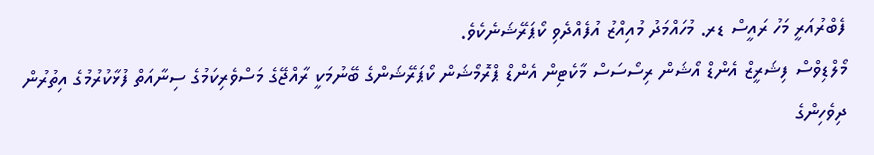ފެބްރުއަރީ މަހު ރައީސް ޑރ. މުހައްމަދު މުއިއްޒު އުފެއްދެވި ކޯޕަރޭޝަނެކެވެ.
މޯލްޑިވްސް ފިޝަރީޒް އެންޑް އޯޝަން ރިސޯސަސް މާކެޓިން އެންޑް ޕްރޮމޯޝަން ކޯޕަރޭޝަންގެ ބޭނުމަކީ ރާއްޖޭގެ މަސްވެރިކަމުގެ ސިނާއަތް ފުޅާކުރުމުގެ އިތުރުން ދިވެހިންގެ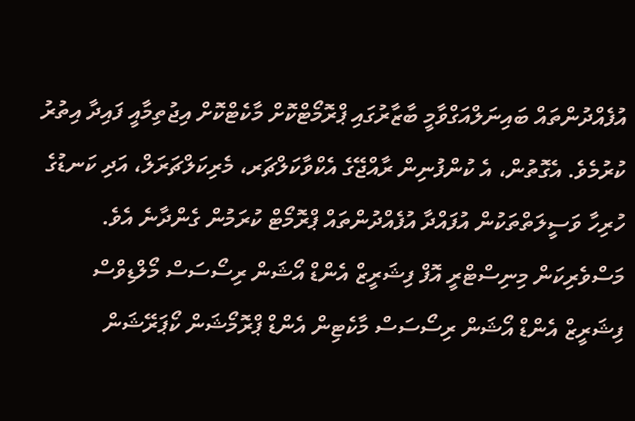އުފެއްދުންތައް ބައިނަލްއަގްވާމީ ބާޒާރުގައި ޕްރޮމޯޓްކޮށް މާކެޓްކޮށް އިޖުތިމާއީ ފައިދާ އިތުރު ކުރުމެވެ. އެގޮތުން، އެ ކުންފުނިން ރާއްޖޭގެ އެކްވާކަލްޗަރ، މެރިކަލްޗަރަލް، އަދި ކަނޑުގެ ހުރިހާ ވަސީލަތްތަކުން އުފައްދާ އުފެއްދުންތައް ޕްރޮމޯޓް ކުރަމުން ގެންދާނެ އެވެ.
މަސްވެރިކަން މިނިސްޓްރީ އޮފް ފިޝަރީޒް އެންޑް އޯޝަން ރިސޯސަސް މޯލްޑިވްސް ފިޝަރީޒް އެންޑް އޯޝަން ރިސޯސަސް މާކެޓިން އެންޑް ޕްރޮމޯޝަން ކޯޕަރޭޝަން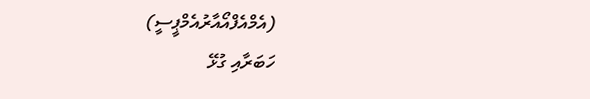(އެމްއެފްއޯއާރުއެމްޕީސީ)
ހަބަރާއި ގުޅޭ